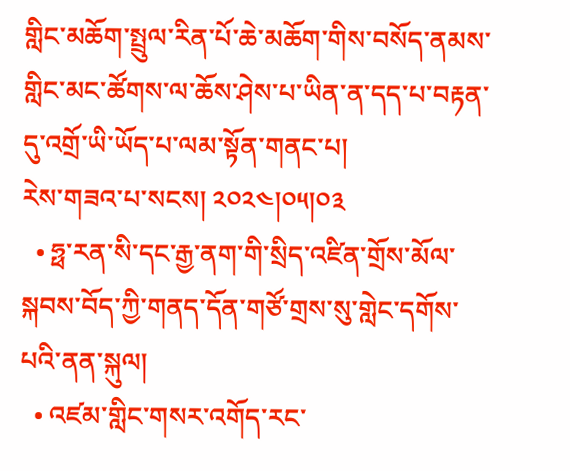གླིང་མཆོག་སྤྲུལ་རིན་པོ་ཆེ་མཆོག་གིས་བསོད་ནམས་གླིང་མང་ཚོགས་ལ་ཆོས་ཤེས་པ་ཡིན་ན་དད་པ་བརྟན་དུ་འགྲོ་ཡི་ཡོད་པ་ལམ་སྟོན་གནང་པ།
རེས་གཟའ་པ་སངས། ༢༠༢༤།༠༥།༠༣
  • ཧྥ་རན་སི་དང་རྒྱ་ནག་གི་སྲིད་འཛིན་གྲོས་མོལ་སྐབས་བོད་ཀྱི་གནད་དོན་གཙོ་གྲས་སུ་གླེང་དགོས་པའི་ནན་སྐུལ།
  • འཛམ་གླིང་གསར་འགོད་རང་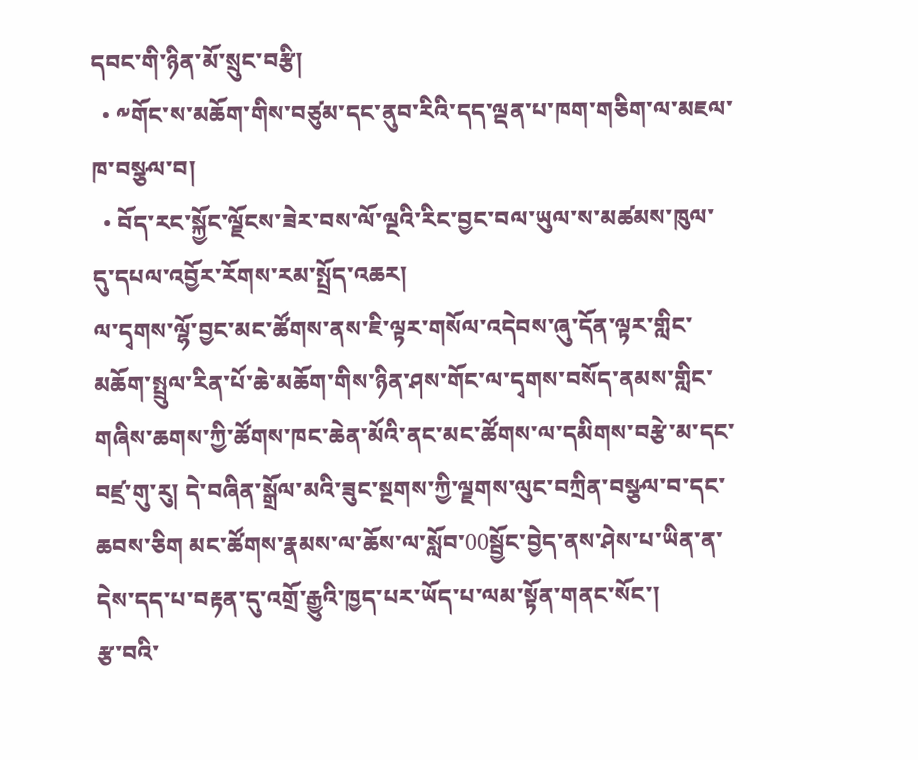དབང་གི་ཉིན་མོ་སྲུང་བརྩི།
  • ༸གོང་ས་མཆོག་གིས་བཙུམ་དང་ནུབ་རིའི་དད་ལྡན་པ་ཁག་གཅིག་ལ་མཇལ་ཁ་བསྩལ་བ།
  • བོད་རང་སྐྱོང་ལྗོངས་ཟེར་བས་ལོ་ལྔའི་རིང་བྱང་བལ་ཡུལ་ས་མཚམས་ཁུལ་དུ་དཔལ་འབྱོར་རོགས་རམ་སྤྲོད་འཆར།
ལ་དྭགས་ལྷོ་བྱང་མང་ཚོགས་ནས་ཇི་ལྟར་གསོལ་འདེབས་ཞུ་དོན་ལྟར་གླིང་མཆོག་སྤྲུལ་རིན་པོ་ཆེ་མཆོག་གིས་ཉིན་ཤས་གོང་ལ་དྭགས་བསོད་ནམས་གླིང་གཞིས་ཆགས་ཀྱི་ཚོགས་ཁང་ཆེན་མོའི་ནང་མང་ཚོགས་ལ་དམིགས་བརྩེ་མ་དང་བཛྲ་གུ་རུ། དེ་བཞིན་སྒྲོལ་མའི་ཟུང་སྔགས་ཀྱི་ལྗགས་ལུང་བཀྲིན་བསྩལ་བ་དང་ཆབས་ཅིག མང་ཚོགས་རྣམས་ལ་ཆོས་ལ་སློབ་00སྦྱོང་བྱེད་ནས་ཤེས་པ་ཡིན་ན་དེས་དད་པ་བརྟན་དུ་འགྲོ་རྒྱུའི་ཁྱད་པར་ཡོད་པ་ལམ་སྟོན་གནང་སོང་།
རྩ་བའི་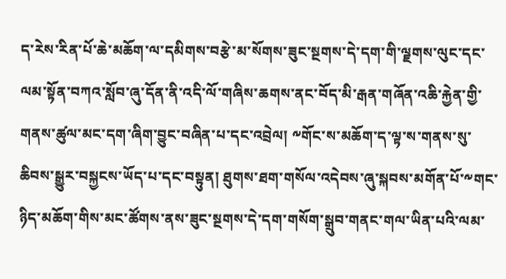ད་རེས་རིན་པོ་ཆེ་མཆོག་ལ་དམིགས་བརྩེ་མ་སོགས་ཟུང་སྔགས་དེ་དག་གི་ལྗགས་ལུང་དང་ལམ་སྟོན་བཀའ་སློབ་ཞུ་དོན་ནི་འདི་ལོ་གཞིས་ཆགས་ནང་བོད་མི་རྒན་གཞོན་འཆི་རྐྱེན་གྱི་གནས་ཚུལ་མང་དག་ཞིག་བྱུང་བཞིན་པ་དང་འབྲེལ། ༸གོང་ས་མཆོག་ད་ལྟ་ས་གནས་སུ་ཆིབས་སྒྱུར་བསྐྱངས་ཡོད་པ་དང་བསྟུན། ཐུགས་ཐག་གསོལ་འདེབས་ཞུ་སྐབས་མགོན་པོ་༸གང་ཉིད་མཆོག་གིས་མང་ཚོགས་ནས་ཟུང་སྔགས་དེ་དག་གསོག་སྒྲུབ་གནང་གལ་ཡིན་པའི་ལམ་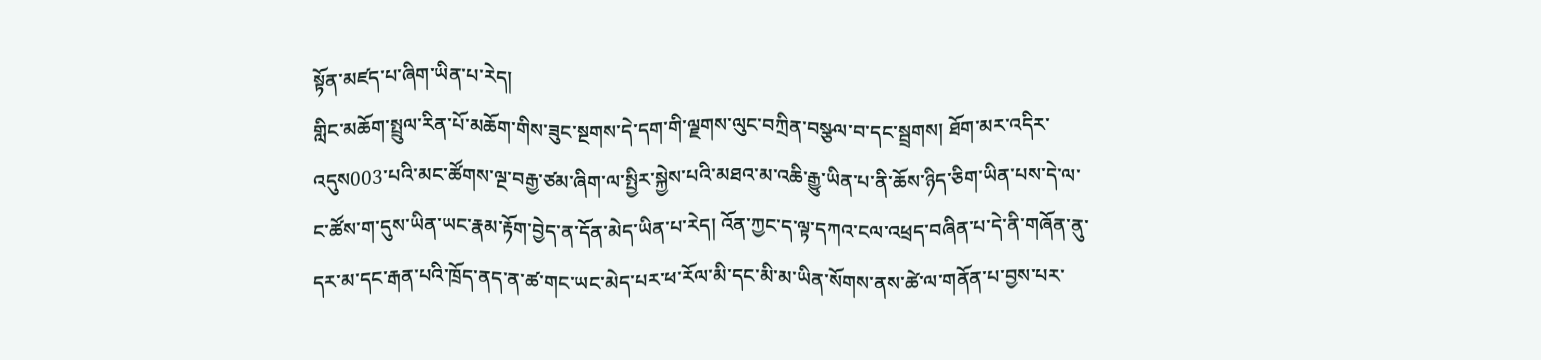སྟོན་མཛད་པ་ཞིག་ཡིན་པ་རེད།
གླིང་མཆོག་སྤྲུལ་རིན་པོ་མཆོག་གིས་ཟུང་སྔགས་དེ་དག་གི་ལྗགས་ལུང་བཀྲིན་བསྩལ་བ་དང་སྦྲགས། ཐོག་མར་འདིར་འདུས003་པའི་མང་ཚོགས་ལྔ་བརྒྱ་ཙམ་ཞིག་ལ་སྤྱིར་སྐྱེས་པའི་མཐའ་མ་འཆི་རྒྱུ་ཡིན་པ་ནི་ཆོས་ཉིད་ཅིག་ཡིན་པས་དེ་ལ་ང་ཚོས་ག་དུས་ཡིན་ཡང་རྣམ་རྟོག་བྱེད་ན་དོན་མེད་ཡིན་པ་རེད། འོན་ཀྱང་ད་ལྟ་དཀའ་ངལ་འཕྲད་བཞིན་པ་དེ་ནི་གཞོན་ནུ་དར་མ་དང་རྒན་པའི་ཁྲོད་ནད་ན་ཚ་གང་ཡང་མེད་པར་ཕ་རོལ་མི་དང་མི་མ་ཡིན་སོགས་ནས་ཚེ་ལ་གནོན་པ་བྱས་པར་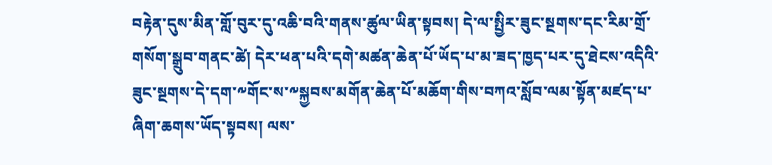བརྟེན་དུས་མིན་གློ་བུར་དུ་འཆི་བའི་གནས་ཚུལ་ཡིན་སྟབས། དེ་ལ་སྤྱིར་ཟུང་སྔགས་དང་རིམ་གྲོ་གསོག་སྒྲུབ་གནང་ཚེ། དེར་ཕན་པའི་དགེ་མཚན་ཆེན་པོ་ཡོད་པ་མ་ཟད་ཁྱད་པར་དུ་ཐེངས་འདིའི་ཟུང་སྔགས་དེ་དག་༸གོང་ས་༸སྐྱབས་མགོན་ཆེན་པོ་མཆོག་གིས་བཀའ་སློབ་ལམ་སྟོན་མཛད་པ་ཞིག་ཆགས་ཡོད་སྟབས། ལས་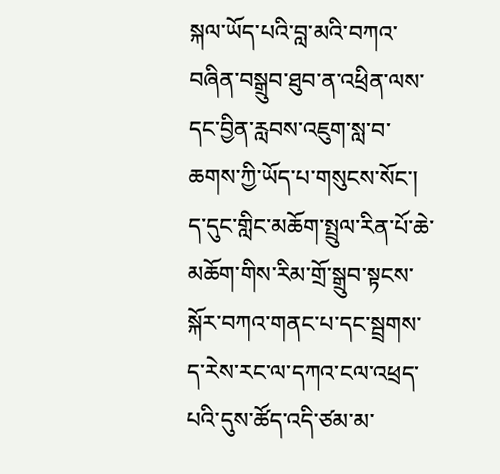སྐལ་ཡོད་པའི་བླ་མའི་བཀའ་བཞིན་བསྒྲུབ་ཐུབ་ན་འཕྲིན་ལས་དང་བྱིན་རླབས་འཇུག་སླ་བ་ཆགས་ཀྱི་ཡོད་པ་གསུངས་སོང་།
ད་དུང་གླིང་མཆོག་སྤྲུལ་རིན་པོ་ཆེ་མཆོག་གིས་རིམ་གྲོ་སྒྲུབ་སྟངས་སྐོར་བཀའ་གནང་པ་དང་སྦྲགས་ད་རེས་རང་ལ་དཀའ་ངལ་འཕྲད་པའི་དུས་ཚོད་འདི་ཙམ་མ་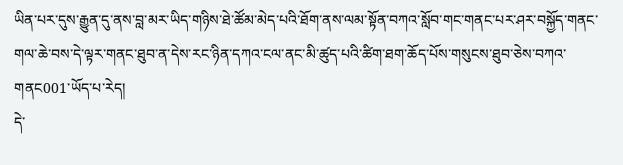ཡིན་པར་དུས་རྒྱུན་དུ་ནས་བླ་མར་ཡིད་གཉིས་ཐེ་ཚོམ་མེད་པའི་ཐོག་ནས་ལམ་སྟོན་བཀའ་སློབ་གང་གནང་པར་ཤར་བསྐྱོད་གནང་གལ་ཆེ་བས་དེ་ལྟར་གནང་ཐུབ་ན་དེས་རང་ཉིན་དཀའ་ངལ་ནང་མི་ཚུད་པའི་ཚིག་ཐག་ཆོད་པོས་གསུངས་ཐུབ་ཅེས་བཀའ་གནང001་ཡོད་པ་རེད།
དེ་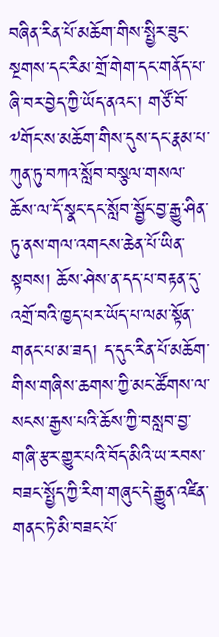བཞིན་རིན་པོ་མཆོག་གིས་སྤྱིར་ཟུང་སྔགས་དང་རིམ་གྲོ་གེག་དང་གནོད་པ་ཞི་བར་བྱེད་ཀྱི་ཡོད་ནའང་། གཙོ་བོ་༸གོང་ས་མཆོག་གིས་དུས་དང་རྣམ་པ་ཀུན་ཏུ་བཀའ་སློབ་བསྩལ་གསལ་ཆོས་ལ་དོ་སྣང་དང་སློབ་སྦྱོང་བྱ་རྒྱུ་ཤིན་ཏུ་ནས་གལ་འགངས་ཆེན་པོ་ཡིན་སྟབས། ཆོས་ཤེས་ན་དད་པ་བརྟན་དུ་འགྲོ་བའི་ཁྱད་པར་ཡོད་པ་ལམ་སྟོན་གནང་པ་མ་ཟད། ད་དུང་རིན་པོ་མཆོག་གིས་གཞིས་ཆགས་ཀྱི་མང་ཚོགས་ལ་སངས་རྒྱས་པའི་ཆོས་ཀྱི་བསླབ་བྱ་གཞི་རྩར་གྱུར་པའི་བོད་མིའི་ཡ་རབས་བཟང་སྤྱོད་ཀྱི་རིག་གཞུང་དེ་རྒྱུན་འཛིན་གནང་ཏེ་མི་བཟང་པོ་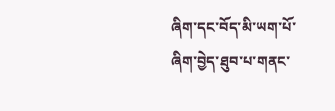ཞིག་དང་བོད་མི་ཡག་པོ་ཞིག་བྱེད་ཐུབ་པ་གནང་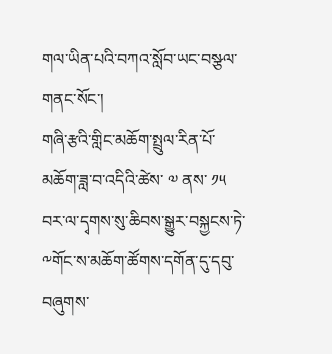གལ་ཡིན་པའི་བཀའ་སློབ་ཡང་བསྩལ་གནང་སོང་།
གཞི་རྩའི་གླིང་མཆོག་སྤྲུལ་རིན་པོ་མཆོག་ཟླ་བ་འདིའི་ཚེས་ ༧ ནས་ ༡༥ བར་ལ་དྭགས་སུ་ཆིབས་སྒྱུར་བསྐྱངས་ཏེ་༸གོང་ས་མཆོག་ཚོགས་དགོན་དུ་དབུ་བཞུགས་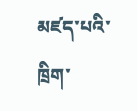མཛད་པའི་ཁྲིག་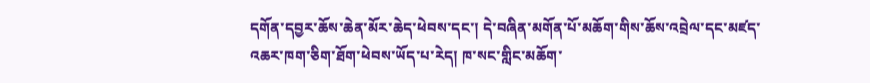དགོན་དབྱར་ཆོས་ཆེན་མོར་ཆེད་ཕེབས་དང་། དེ་བཞིན་མགོན་པོ་མཆོག་གིས་ཆོས་འབྲེལ་དང་མཛད་འཆར་ཁག་ཅིག་ཐོག་ཕེབས་ཡོད་པ་རེད། ཁ་སང་གླིང་མཆོག་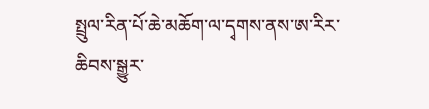སྤྲུལ་རིན་པོ་ཆེ་མཆོག་ལ་དྭགས་ནས་ཨ་རིར་ཆིབས་སྒྱུར་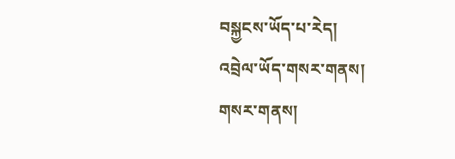བསྐྱངས་ཡོད་པ་རེད།
འབྲེལ་ཡོད་གསར་གནས།
གསར་གནས།